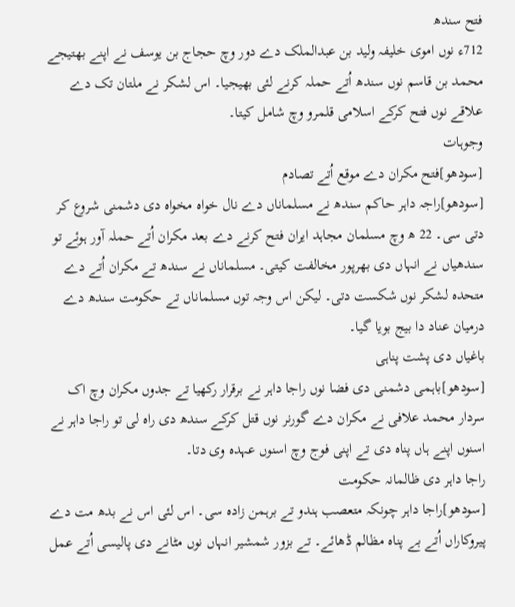فتح سندھ
712ء نوں اموی خلیفہ ولید بن عبدالملک دے دور وچ حجاج بن یوسف نے اپنے بھتیجے محمد بن قاسم نوں سندھ اُتے حملہ کرنے لئی بھیجیا۔ اس لشکر نے ملتان تک دے علاقے نوں فتح کرکے اسلامی قلمرو وچ شامل کیتا۔
وجوہات
[سودھو]فتح مکران دے موقع اُتے تصادم
[سودھو]راجہ داہر حاکم سندھ نے مسلماناں دے نال خواہ مخواہ دی دشمنی شروع کر دتی سی۔ 22 ھ وچ مسلمان مجاہد ایران فتح کرنے دے بعد مکران اُتے حملہ آور ہوئے تو سندھیاں نے انہاں دی بھرپور مخالفت کیتی۔ مسلماناں نے سندھ تے مکران اُتے دے متحدہ لشکر نوں شکست دتی۔ لیکن اس وجہ توں مسلماناں تے حکومت سندھ دے درمیان عناد دا بیج بویا گیا۔
باغیاں دی پشت پناہی
[سودھو]باہمی دشمنی دی فضا نوں راجا داہر نے برقرار رکھیا تے جدوں مکران وچ اک سردار محمد علافی نے مکران دے گورنر نوں قتل کرکے سندھ دی راہ لی تو راجا داہر نے اسنوں اپنے ہاں پناہ دی تے اپنی فوج وچ اسنوں عہدہ وی دتا۔
راجا داہر دی ظالمانہ حکومت
[سودھو]راجا داہر چونکہ متعصب ہندو تے برہمن زادہ سی۔ اس لئی اس نے بدھ مت دے پیروکاراں اُتے بے پناہ مظالم ڈھائے۔ تے بزور شمشیر انہاں نوں مٹانے دی پالیسی اُتے عمل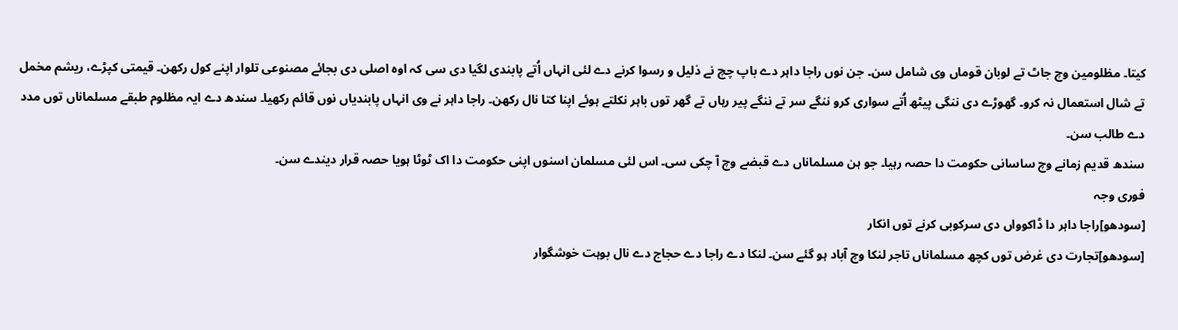کیتا۔ مظلومین وچ جاٹ تے لوبان قوماں وی شامل سن۔ جن نوں راجا داہر دے باپ چچ نے ذلیل و رسوا کرنے دے لئی انہاں اُتے پابندی لگیا دی سی کہ اوہ اصلی دی بجائے مصنوعی تلوار اپنے کول رکھن۔ قیمتی کپڑے، ریشم مخمل تے شال استعمال نہ کرو۔ گھوڑے دی ننگی پیٹھ اُتے سواری کرو ننگے سر تے ننگے پیر رہاں تے گھر توں باہر نکلتے ہوئے اپنا کتا نال رکھن۔ راجا داہر نے وی انہاں پابندیاں نوں قائم رکھیا۔ سندھ دے ایہ مظلوم طبقے مسلماناں توں مدد دے طالب سن۔
سندھ قدیم زمانے وچ ساسانی حکومت دا حصہ رہیا۔ جو ہن مسلماناں دے قبضے وچ آ چکی سی۔ اس لئی مسلمان اسنوں اپنی حکومت دا اک ٹوٹا ہویا حصہ قرار دیندے سن۔
فوری وجہ
[سودھو]راجا داہر دا ڈاکوواں دی سرکوبی کرنے توں انکار
[سودھو]تجارت دی غرض توں کچھ مسلماناں تاجر لنکا وچ آباد ہو گئے سن۔ لنکا دے راجا دے حجاج دے نال بوہت خوشگوار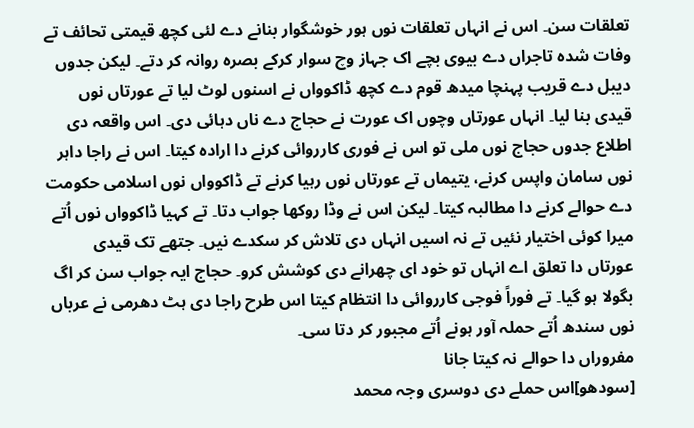تعلقات سن۔ اس نے انہاں تعلقات نوں ہور خوشگوار بنانے دے لئی کچھ قیمتی تحائف تے وفات شدہ تاجراں دے بیوی بچے اک جہاز وچ سوار کرکے بصرہ روانہ کر دتے۔ لیکن جدوں دیبل دے قریب پہنچا میدھ قوم دے کچھ ڈاکوواں نے اسنوں لوٹ لیا تے عورتاں نوں قیدی بنا لیا۔ انہاں عورتاں وچوں اک عورت نے حجاج دے ناں دہائی دی۔ اس واقعہ دی اطلاع جدوں حجاج نوں ملی تو اس نے فوری کارروائی کرنے دا ارادہ کیتا۔ اس نے راجا داہر نوں سامان واپس کرنے، یتیماں تے عورتاں نوں رہیا کرنے تے ڈاکوواں نوں اسلامی حکومت دے حوالے کرنے دا مطالبہ کیتا۔ لیکن اس نے وڈا روکھا جواب دتا۔ تے کہیا ڈاکوواں نوں اُتے میرا کوئی اختیار نئیں تے نہ اسیں انہاں دی تلاش کر سکدے نیں۔ جتھے تک قیدی عورتاں دا تعلق اے انہاں تو خود ای چھرانے دی کوشش کرو۔ حجاج ایہ جواب سن کر اگ بگولا ہو گیا۔ تے فوراً فوجی کارروائی دا انتظام کیتا اس طرح راجا دی ہٹ دھرمی نے عرباں نوں سندھ اُتے حملہ آور ہونے اُتے مجبور کر دتا سی۔
مفروراں دا حوالے نہ کیتا جانا
[سودھو]اس حملے دی دوسری وجہ محمد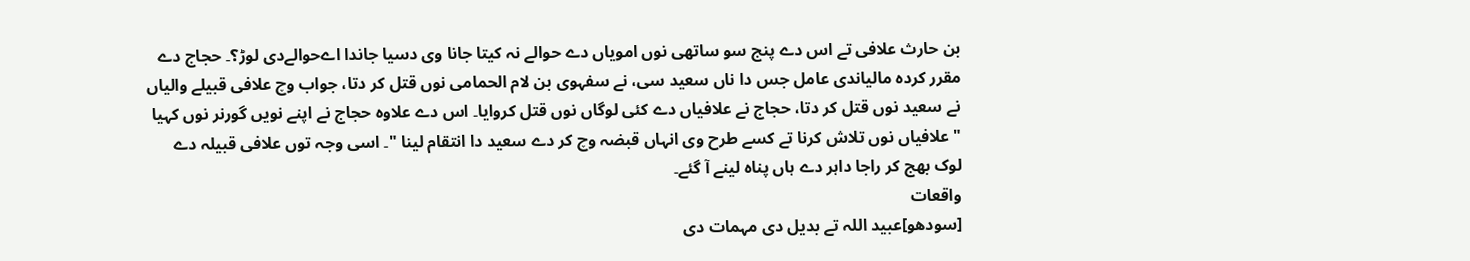بن حارث علافی تے اس دے پنج سو ساتھی نوں امویاں دے حوالے نہ کیتا جانا وی دسیا جاندا اےحوالےدی لوڑ؟۔ حجاج دے مقرر کردہ مالیاندی عامل جس دا ناں سعید سی، نے سفہوی بن لام الحمامی نوں قتل کر دتا، جواب وچ علافی قبیلے والیاں نے سعید نوں قتل کر دتا، حجاج نے علافیاں دے کئی لوگاں نوں قتل کروایا۔ اس دے علاوہ حجاج نے اپنے نویں گورنر نوں کہیا " علافیاں نوں تلاش کرنا تے کسے طرح وی انہاں قبضہ وچ کر دے سعید دا انتقام لینا "۔ اسی وجہ توں علافی قبیلہ دے لوک بھج کر راجا داہر دے ہاں پناہ لینے آ گئے۔
واقعات
[سودھو]عبید اللہ تے بدیل دی مہمات دی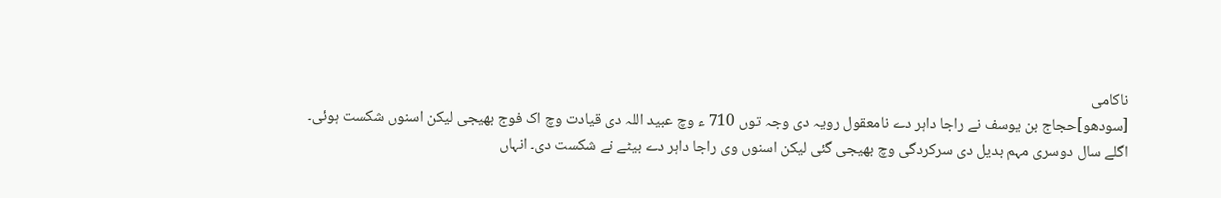ناکامی
[سودھو]حجاج بن یوسف نے راجا داہر دے نامعقول رویہ دی وجہ توں 710 ء وچ عبید اللہ دی قیادت وچ اک فوج بھیجی لیکن اسنوں شکست ہوئی۔ اگلے سال دوسری مہم بدیل دی سرکردگی وچ بھیجی گئی لیکن اسنوں وی راجا داہر دے بیٹے نے شکست دی۔ انہاں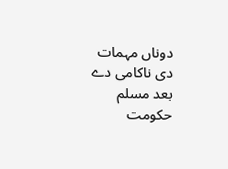دوناں مہمات دی ناکامی دے بعد مسلم حکومت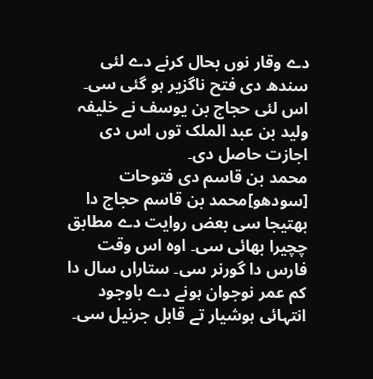دے وقار نوں بحال کرنے دے لئی سندھ دی فتح ناگزیر ہو گئی سی۔ اس لئی حجاج بن یوسف نے خلیفہ ولید بن عبد الملک توں اس دی اجازت حاصل دی۔
محمد بن قاسم دی فتوحات
[سودھو]محمد بن قاسم حجاج دا بھتیجا سی بعض روایت دے مطابق چچیرا بھائی سی۔ اوہ اس وقت فارس دا گورنر سی۔ ستاراں سال دا کم عمر نوجوان ہونے دے باوجود انتہائی ہوشیار تے قابل جرنیل سی۔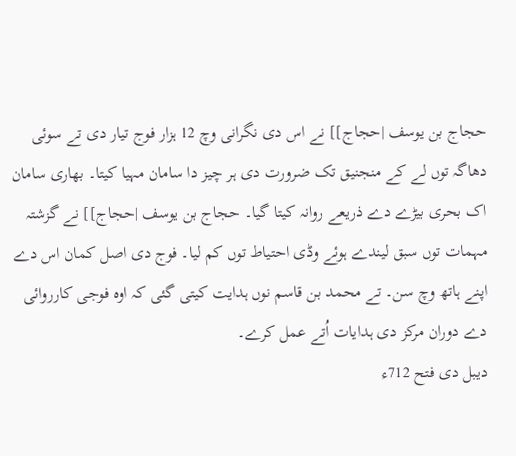حجاج بن یوسف |حجاج]] نے اس دی نگرانی وچ 12 ہزار فوج تیار دی تے سوئی دھاگہ توں لے کے منجنیق تک ضرورت دی ہر چیز دا سامان مہیا کیتا۔ بھاری سامان اک بحری بیڑے دے ذریعے روانہ کیتا گیا۔ حجاج بن یوسف |حجاج]] نے گزشتہ مہمات توں سبق لیندے ہوئے وڈی احتیاط توں کم لیا۔ فوج دی اصل کمان اس دے اپنے ہاتھ وچ سن۔ تے محمد بن قاسم نوں ہدایت کیتی گئی کہ اوہ فوجی کارروائی دے دوران مرکز دی ہدایات اُتے عمل کرے۔
دیبل دی فتح 712ء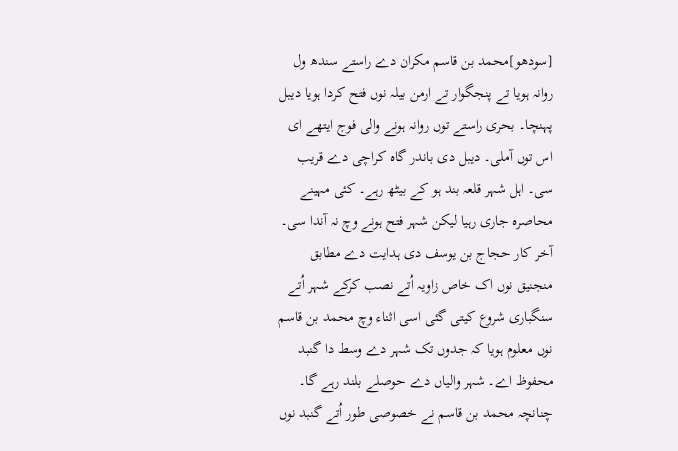[سودھو]محمد بن قاسم مکران دے راستے سندھ ول روانہ ہویا تے پنجگوار تے ارمن بیلہ نوں فتح کردا ہویا دیبل پہنچا۔ بحری راستے توں روانہ ہونے والی فوج ایتھے ای اس توں آملی۔ دیبل دی باندر گاہ کراچی دے قریب سی۔ اہل شہر قلعہ بند ہو کے بیٹھ رہے۔ کئی مہینے محاصرہ جاری رہیا لیکن شہر فتح ہونے وچ نہ آندا سی۔ آخر کار حجاج بن یوسف دی ہدایت دے مطابق منجنیق نوں اک خاص زاویہ اُتے نصب کرکے شہر اُتے سنگباری شروع کیتی گئی اسی اثناء وچ محمد بن قاسم نوں معلوم ہویا کہ جدوں تک شہر دے وسط دا گنبد محفوظ اے۔ شہر والیاں دے حوصلے بلند رہے گا۔ چنانچہ محمد بن قاسم نے خصوصی طور اُتے گنبد نوں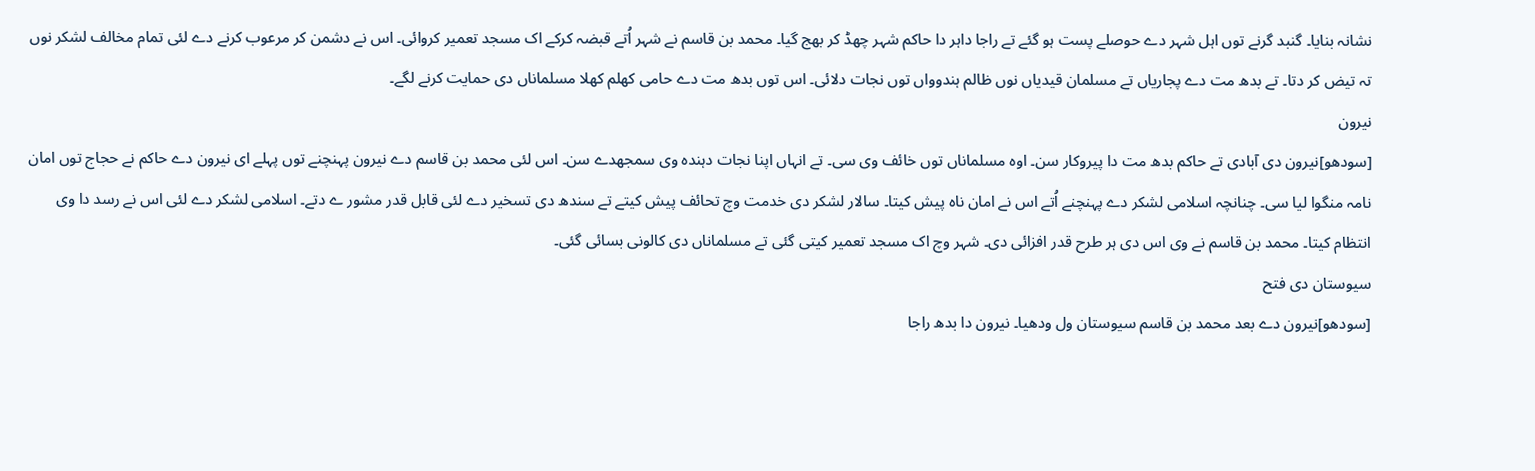نشانہ بنایا۔ گنبد گرنے توں اہل شہر دے حوصلے پست ہو گئے تے راجا داہر دا حاکم شہر چھڈ کر بھج گیا۔ محمد بن قاسم نے شہر اُتے قبضہ کرکے اک مسجد تعمیر کروائی۔ اس نے دشمن کر مرعوب کرنے دے لئی تمام مخالف لشکر نوں تہ تیض کر دتا۔ تے بدھ مت دے پجاریاں تے مسلمان قیدیاں نوں ظالم ہندوواں توں نجات دلائی۔ اس توں بدھ مت دے حامی کھلم کھلا مسلماناں دی حمایت کرنے لگے۔
نیرون
[سودھو]نیرون دی آبادی تے حاکم بدھ مت دا پیروکار سن۔ اوہ مسلماناں توں خائف وی سی۔ تے انہاں اپنا نجات دہندہ وی سمجھدے سن۔ اس لئی محمد بن قاسم دے نیرون پہنچنے توں پہلے ای نیرون دے حاکم نے حجاج توں امان نامہ منگوا لیا سی۔ چنانچہ اسلامی لشکر دے پہنچنے اُتے اس نے امان ناہ پیش کیتا۔ سالار لشکر دی خدمت وچ تحائف پیش کیتے تے سندھ دی تسخیر دے لئی قابل قدر مشور ے دتے۔ اسلامی لشکر دے لئی اس نے رسد دا وی انتظام کیتا۔ محمد بن قاسم نے وی اس دی ہر طرح قدر افزائی دی۔ شہر وچ اک مسجد تعمیر کیتی گئی تے مسلماناں دی کالونی بسائی گئی۔
سیوستان دی فتح
[سودھو]نیرون دے بعد محمد بن قاسم سیوستان ول ودھیا۔ نیرون دا بدھ راجا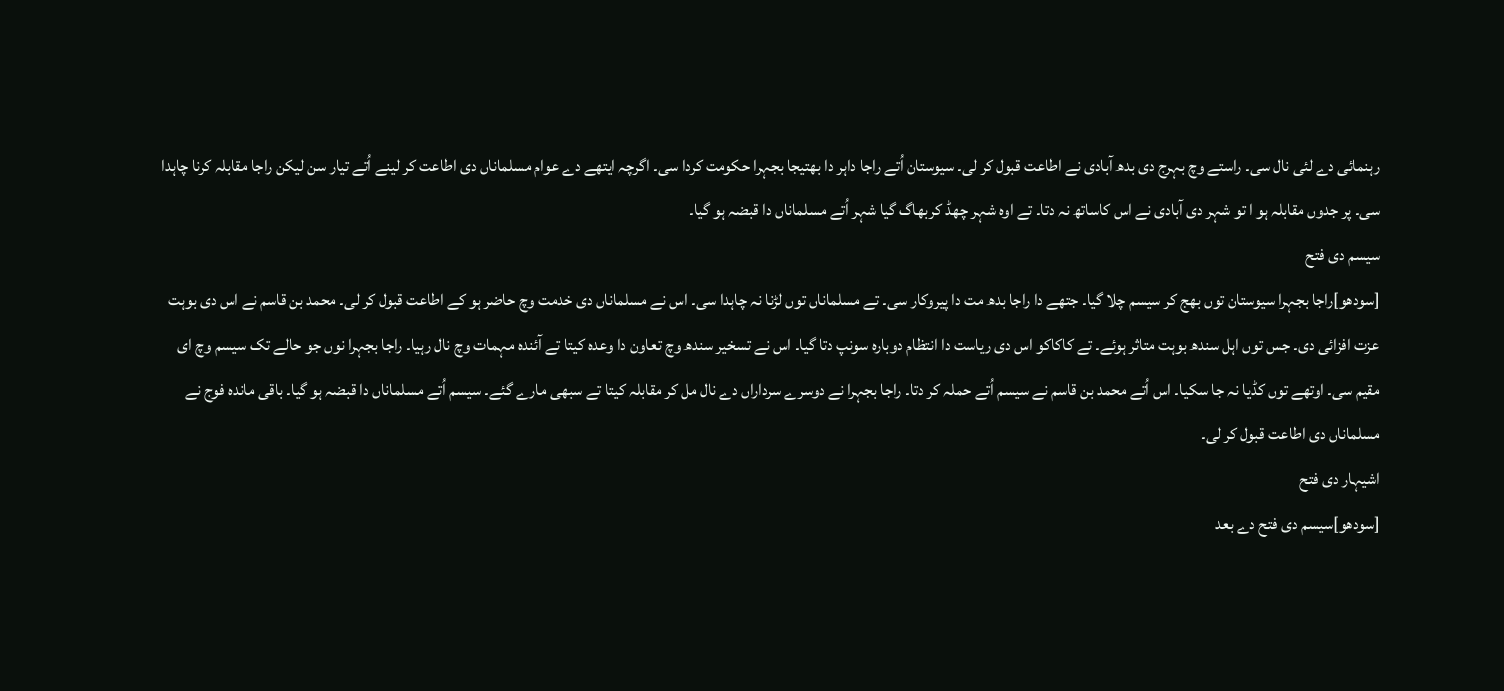رہنمائی دے لئی نال سی۔ راستے وچ بہرج دی بدھ آبادی نے اطاعت قبول کر لی۔ سیوستان اُتے راجا داہر دا بھتیجا بجہرا حکومت کردا سی۔ اگرچہ ایتھے دے عوام مسلماناں دی اطاعت کر لینے اُتے تیار سن لیکن راجا مقابلہ کرنا چاہدا سی۔ پر جدوں مقابلہ ہو ا تو شہر دی آبادی نے اس کاساتھ نہ دتا۔ تے اوہ شہر چھڈ کربھاگ گیا شہر اُتے مسلماناں دا قبضہ ہو گیا۔
سیسم دی فتح
[سودھو]راجا بجہرا سیوستان توں بھج کر سیسم چلا گیا۔ جتھے دا راجا بدھ مت دا پیروکار سی۔ تے مسلماناں توں لڑنا نہ چاہدا سی۔ اس نے مسلماناں دی خدمت وچ حاضر ہو کے اطاعت قبول کر لی۔ محمد بن قاسم نے اس دی بوہت عزت افزائی دی۔ جس توں اہل سندھ بوہت متاثر ہوئے۔ تے کاکاکو اس دی ریاست دا انتظام دوبارہ سونپ دتا گیا۔ اس نے تسخیر سندھ وچ تعاون دا وعدہ کیتا تے آئندہ مہمات وچ نال رہیا۔ راجا بجہرا نوں جو حالے تک سیسم وچ ای مقیم سی۔ اوتھے توں کڈیا نہ جا سکیا۔ اس اُتے محمد بن قاسم نے سیسم اُتے حملہ کر دتا۔ راجا بجہرا نے دوسرے سرداراں دے نال مل کر مقابلہ کیتا تے سبھی مارے گئے۔ سیسم اُتے مسلماناں دا قبضہ ہو گیا۔ باقی ماندہ فوج نے مسلماناں دی اطاعت قبول کر لی۔
اشیہار دی فتح
[سودھو]سیسم دی فتح دے بعد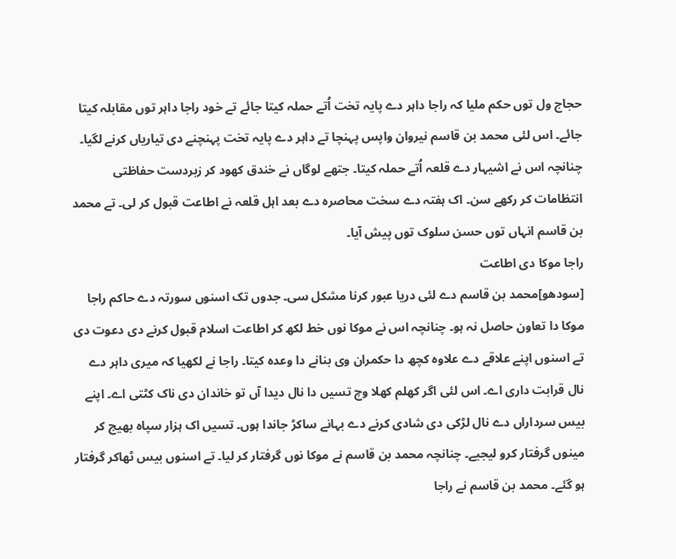حجاج ول توں حکم ملیا کہ راجا داہر دے پایہ تخت اُتے حملہ کیتا جائے تے خود راجا داہر توں مقابلہ کیتا جائے۔ اس لئی محمد بن قاسم نیروان واپس پہنچا تے داہر دے پایہ تخت پہنچنے دی تیاریاں کرنے لگیا۔ چنانچہ اس نے اشیہار دے قلعہ اُتے حملہ کیتا۔ جتھے لوگاں نے خندق کھود کر زبردست حفاظتی انتظامات کر رکھے سن۔ اک ہفتہ دے سخت محاصرہ دے بعد اہل قلعہ نے اطاعت قبول کر لی۔ تے محمد بن قاسم انہاں توں حسن سلوک توں پیش آیا۔
راجا موکا دی اطاعت
[سودھو]محمد بن قاسم دے لئی دریا عبور کرنا مشکل سی۔ جدوں تک اسنوں سورتہ دے حاکم راجا موکا دا تعاون حاصل نہ ہو۔ چنانچہ اس نے موکا نوں خط لکھ کر اطاعت اسلام قبول کرنے دی دعوت دی تے اسنوں اپنے علاقے دے علاوہ کچھ دا حکمران وی بنانے دا وعدہ کیتا۔ راجا نے لکھیا کہ میری داہر دے نال قرابت داری اے۔ اس لئی اگر کھلم کھلا وچ تسیں دا نال دیدا آں تو خاندان دی ناک کٹتی اے۔ اپنے بیس سرداراں دے نال لڑکی دی شادی کرنے دے بہانے ساکڑ جاندا ہوں۔ تسیں اک ہزار سپاہ بھیج کر مینوں گرفتار کرو لیجیے۔ چنانچہ محمد بن قاسم نے موکا نوں گرفتار کر لیا۔ تے اسنوں بیس ٹھاکر گرفتار ہو گئے۔ محمد بن قاسم نے راجا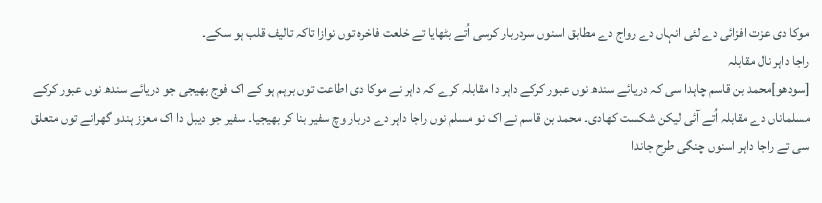موکا دی عزت افزائی دے لئی انہاں دے رواج دے مطابق اسنوں سردربار کرسی اُتے بٹھایا تے خلعت فاخرہ توں نوازا تاکہ تالیف قلب ہو سکے۔
راجا داہر نال مقابلہ
[سودھو]محمد بن قاسم چاہدا سی کہ دریائے سندھ نوں عبور کرکے داہر دا مقابلہ کرے کہ داہر نے موکا دی اطاعت توں برہم ہو کے اک فوج بھیجی جو دریائے سندھ نوں عبور کرکے مسلماناں دے مقابلہ اُتے آئی لیکن شکست کھادی۔ محمد بن قاسم نے اک نو مسلم نوں راجا داہر دے دربار وچ سفیر بنا کر بھیجیا۔ سفیر جو دیبل دا اک معزز ہندو گھرانے توں متعلق سی تے راجا داہر اسنوں چنگی طرح جاندا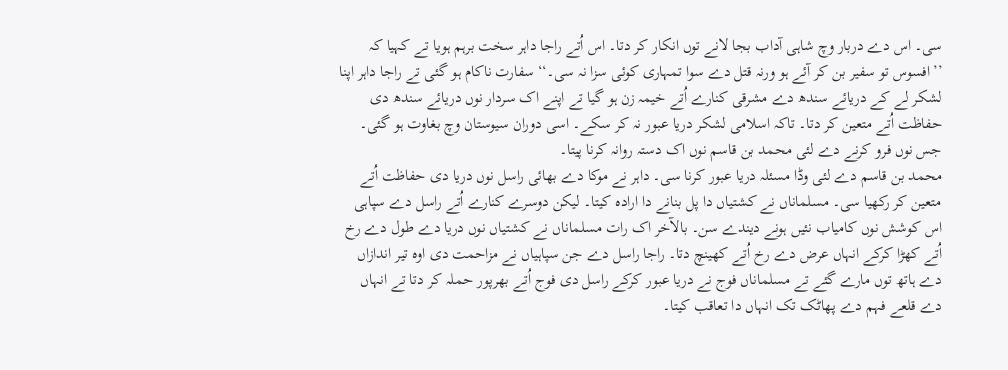سی۔ اس دے دربار وچ شاہی آداب بجا لانے توں انکار کر دتا۔ اس اُتے راجا داہر سخت برہم ہویا تے کہیا کہ ’’افسوس تو سفیر بن کر آئے ہو ورنہ قتل دے سوا تمہاری کوئی سزا نہ سی۔‘‘ سفارت ناکام ہو گئی تے راجا داہر اپنا لشکر لے کے دریائے سندھ دے مشرقی کنارے اُتے خیمہ زن ہو گیا تے اپنے اک سردار نوں دریائے سندھ دی حفاظت اُتے متعین کر دتا۔ تاکہ اسلامی لشکر دریا عبور نہ کر سکے۔ اسی دوران سیوستان وچ بغاوت ہو گئی۔ جس نوں فرو کرنے دے لئی محمد بن قاسم نوں اک دستہ روانہ کرنا پیتا۔
محمد بن قاسم دے لئی وڈا مسئلہ دریا عبور کرنا سی۔ داہر نے موکا دے بھائی راسل نوں دریا دی حفاظت اُتے متعین کر رکھیا سی۔ مسلماناں نے کشتیاں دا پل بنانے دا ارادہ کیتا۔ لیکن دوسرے کنارے اُتے راسل دے سپاہی اس کوشش نوں کامیاب نئیں ہونے دیندے سن۔ بالآخر اک رات مسلماناں نے کشتیاں نوں دریا دے طول دے رخ اُتے کھڑا کرکے انہاں عرض دے رخ اُتے کھینچ دتا۔ راجا راسل دے جن سپاہیاں نے مزاحمت دی اوہ تیر اندازاں دے ہاتھ توں مارے گئے تے مسلماناں فوج نے دریا عبور کرکے راسل دی فوج اُتے بھرپور حملہ کر دتا تے انہاں دے قلعے فہم دے پھاٹک تک انہاں دا تعاقب کیتا۔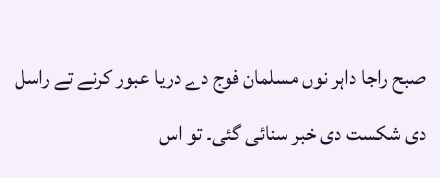صبح راجا داہر نوں مسلمان فوج دے دریا عبور کرنے تے راسل دی شکست دی خبر سنائی گئی۔ تو اس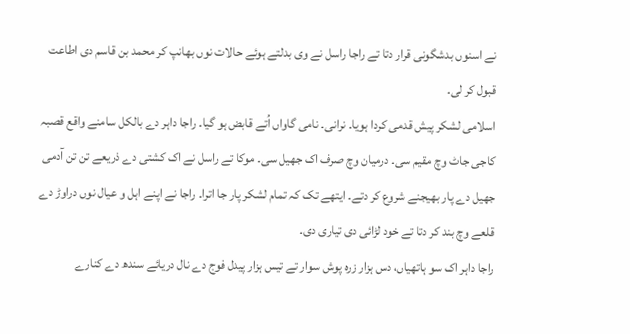نے اسنوں بدشگونی قرار دتا تے راجا راسل نے وی بدلتے ہوئے حالات نوں بھانپ کر محمد بن قاسم دی اطاعت قبول کر لی۔
اسلامی لشکر پیش قدمی کردا ہویا۔ نرانی۔ نامی گاواں اُتے قابض ہو گیا۔ راجا داہر دے بالکل سامنے واقع قصبہ کاجی جاٹ وچ مقیم سی۔ درمیان وچ صرف اک جھیل سی۔ موکا تے راسل نے اک کشتی دے ذریعے تن تن آدمی جھیل دے پار بھیجنے شروع کر دتے۔ ایتھے تک کہ تمام لشکر پار جا اترا۔ راجا نے اپنے اہل و عیال نوں دراوڑ دے قلعے وچ بند کر دتا تے خود لڑائی دی تیاری دی۔
راجا داہر اک سو ہاتھیاں، دس ہزار زرہ پوش سوار تے تیس ہزار پیدل فوج دے نال دریائے سندھ دے کنارے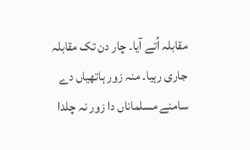مقابلہ اُتے آیا۔ چار دن تک مقابلہ جاری رہیا۔ منہ زور ہاتھیاں دے سامنے مسلماناں دا زور نہ چلدا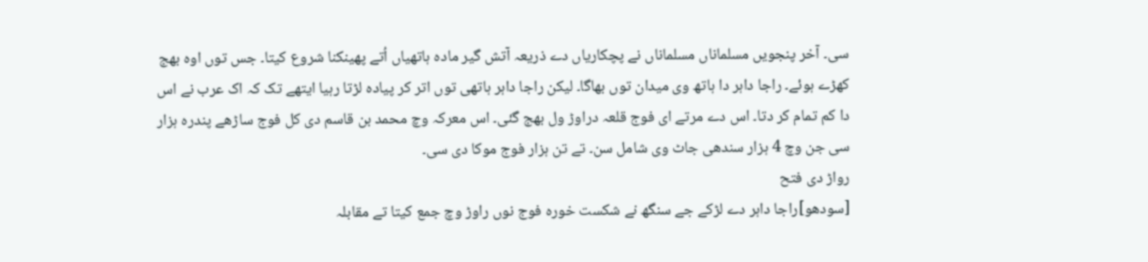سی۔ آخر پنجویں مسلماناں مسلماناں نے پچکاریاں دے ذریعہ آتش گیر مادہ ہاتھیاں اُتے پھینکنا شروع کیتا۔ جس توں اوہ بھج کھڑے ہوئے۔ راجا داہر دا ہاتھ وی میدان توں بھاگا۔ لیکن راجا داہر ہاتھی توں اتر کر پیادہ لڑتا رہیا ایتھے تک کہ اک عرب نے اس دا کم تمام کر دتا۔ اس دے مرتے ای فوج قلعہ دراوڑ ول بھج گئی۔ اس معرکہ وچ محمد بن قاسم دی کل فوج ساڑھے پندرہ ہزار سی جن وچ 4 ہزار سندھی جاٹ وی شامل سن۔ تے تن ہزار فوج موکا دی سی۔
رواڑ دی فتح
[سودھو]راجا داہر دے لڑکے جے سنگھ نے شکست خورہ فوج نوں راوڑ وچ جمع کیتا تے مقابلہ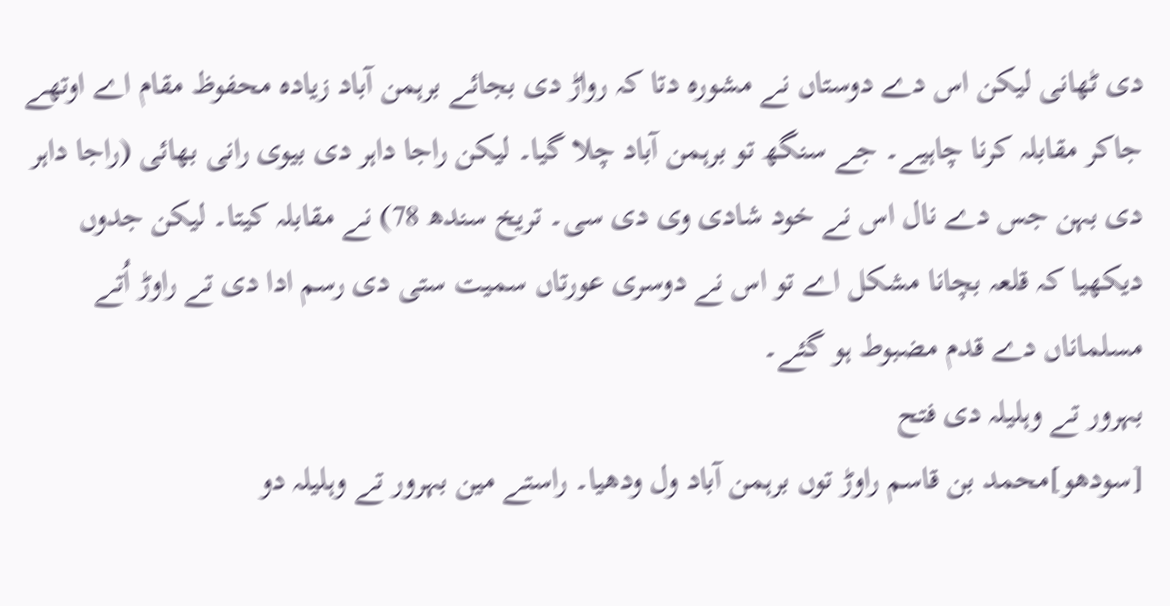دی ٹھانی لیکن اس دے دوستاں نے مشورہ دتا کہ رواڑ دی بجائے برہمن آباد زیادہ محفوظ مقام اے اوتھے جاکر مقابلہ کرنا چاہیے۔ جے سنگھ تو برہمن آباد چلا گیا۔ لیکن راجا داہر دی بیوی رانی بھائی (راجا داہر دی بہن جس دے نال اس نے خود شادی وی دی سی۔ تریخ سندھ 78) نے مقابلہ کیتا۔ لیکن جدوں دیکھیا کہ قلعہ بچانا مشکل اے تو اس نے دوسری عورتاں سمیت ستی دی رسم ادا دی تے راوڑ اُتے مسلماناں دے قدم مضبوط ہو گئے۔
بہرور تے وہلیلہ دی فتح
[سودھو]محمد بن قاسم راوڑ توں برہمن آباد ول ودھیا۔ راستے مین بہرور تے وہلیلہ دو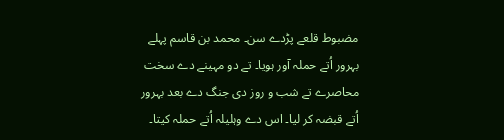مضبوط قلعے پڑدے سن۔ محمد بن قاسم پہلے بہرور اُتے حملہ آور ہویا۔ تے دو مہینے دے سخت محاصرے تے شب و روز دی جنگ دے بعد بہرور اُتے قبضہ کر لیا۔ اس دے وہلیلہ اُتے حملہ کیتا۔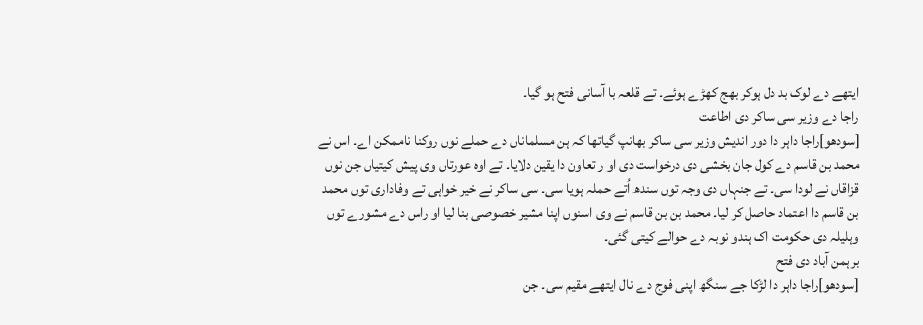ایتھے دے لوک بد دل ہوکر بھج کھڑے ہوئے۔ تے قلعہ با آسانی فتح ہو گیا۔
راجا دے وزیر سی ساکر دی اطاعت
[سودھو]راجا داہر دا دور اندیش وزیر سی ساکر بھانپ گیاتھا کہ ہن مسلماناں دے حملے نوں روکنا ناممکن اے۔ اس نے محمد بن قاسم دے کول جان بخشی دی درخواست دی او ر تعاون دا یقین دلایا۔ تے اوہ عورتاں وی پیش کیتیاں جن نوں قزاقاں نے لودا سی۔ تے جنہاں دی وجہ توں سندھ اُتے حملہ ہویا سی۔ سی ساکر نے خیر خواہی تے وفاداری توں محمد بن قاسم دا اعتماد حاصل کر لیا۔ محمد بن بن قاسم نے وی اسنوں اپنا مشیر خصوصی بنا لیا او راس دے مشورے توں وہلیلہ دی حکومت اک ہندو نوبہ دے حوالے کیتی گئی۔
برہمن آباد دی فتح
[سودھو]راجا داہر دا لڑکا جے سنگھ اپنی فوج دے نال ایتھے مقیم سی۔ جن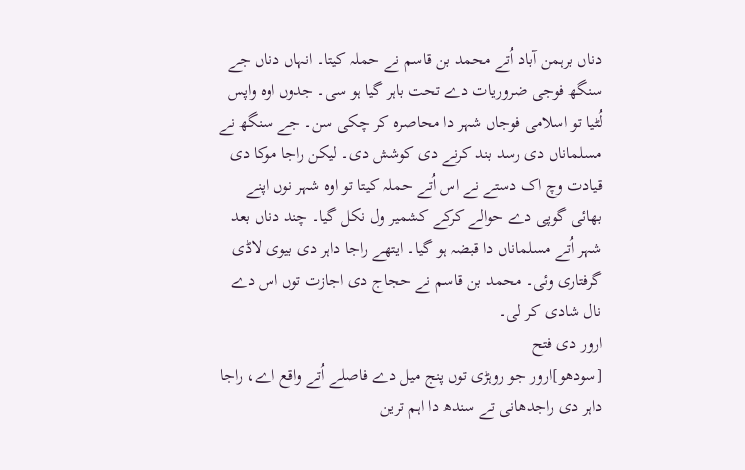دناں برہمن آباد اُتے محمد بن قاسم نے حملہ کیتا۔ انہاں دناں جے سنگھ فوجی ضروریات دے تحت باہر گیا ہو سی۔ جدوں اوہ واپس لُٹیا تو اسلامی فوجاں شہر دا محاصرہ کر چکی سن۔ جے سنگھ نے مسلماناں دی رسد بند کرنے دی کوشش دی۔ لیکن راجا موکا دی قیادت وچ اک دستے نے اس اُتے حملہ کیتا تو اوہ شہر نوں اپنے بھائی گوپی دے حوالے کرکے کشمیر ول نکل گیا۔ چند دناں بعد شہر اُتے مسلماناں دا قبضہ ہو گیا۔ ایتھے راجا داہر دی بیوی لاڈی گرفتاری وئی۔ محمد بن قاسم نے حجاج دی اجازت توں اس دے نال شادی کر لی۔
ارور دی فتح
[سودھو]ارور جو روہڑی توں پنج میل دے فاصلے اُتے واقع اے، راجا داہر دی راجدھانی تے سندھ دا اہم ترین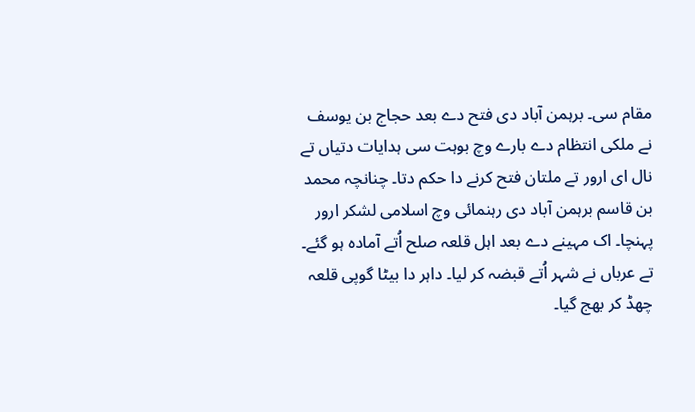مقام سی۔ برہمن آباد دی فتح دے بعد حجاج بن یوسف نے ملکی انتظام دے بارے وچ بوہت سی ہدایات دتیاں تے نال ای ارور تے ملتان فتح کرنے دا حکم دتا۔ چنانچہ محمد بن قاسم برہمن آباد دی رہنمائی وچ اسلامی لشکر ارور پہنچا۔ اک مہینے دے بعد اہل قلعہ صلح اُتے آمادہ ہو گئے۔ تے عرباں نے شہر اُتے قبضہ کر لیا۔ داہر دا بیٹا گوپی قلعہ چھڈ کر بھج گیا۔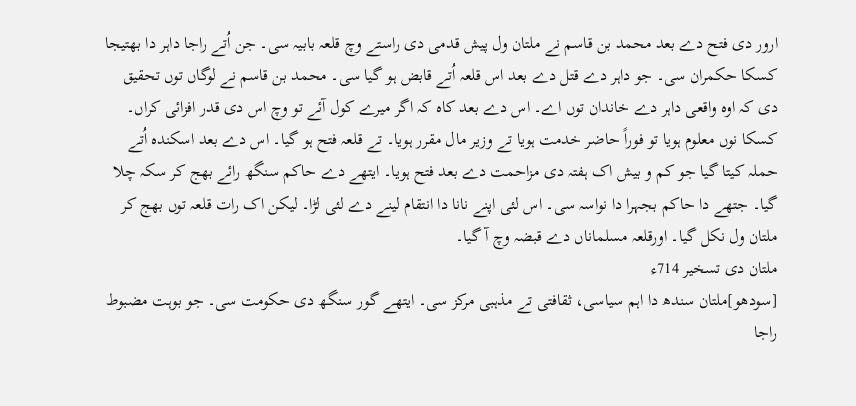ارور دی فتح دے بعد محمد بن قاسم نے ملتان ول پیش قدمی دی راستے وچ قلعہ بابیہ سی۔ جن اُتے راجا داہر دا بھتیجا کسکا حکمران سی۔ جو داہر دے قتل دے بعد اس قلعہ اُتے قابض ہو گیا سی۔ محمد بن قاسم نے لوگاں توں تحقیق دی کہ اوہ واقعی داہر دے خاندان توں اے۔ اس دے بعد کاہ کہ اگر میرے کول آئے تو وچ اس دی قدر افزائی کراں۔ کسکا نوں معلوم ہویا تو فوراً حاضر خدمت ہویا تے وزیر مال مقرر ہویا۔ تے قلعہ فتح ہو گیا۔ اس دے بعد اسکندہ اُتے حملہ کیتا گیا جو کم و بیش اک ہفتہ دی مزاحمت دے بعد فتح ہویا۔ ایتھے دے حاکم سنگھ رائے بھج کر سکہ چلا گیا۔ جتھے دا حاکم بجہرا دا نواسہ سی۔ اس لئی اپنے نانا دا انتقام لینے دے لئی لڑا۔ لیکن اک رات قلعہ توں بھج کر ملتان ول نکل گیا۔ اورقلعہ مسلماناں دے قبضہ وچ آ گیا۔
ملتان دی تسخیر 714ء
[سودھو]ملتان سندھ دا اہم سیاسی، ثقافتی تے مذہبی مرکز سی۔ ایتھے گور سنگھ دی حکومت سی۔ جو بوہت مضبوط راجا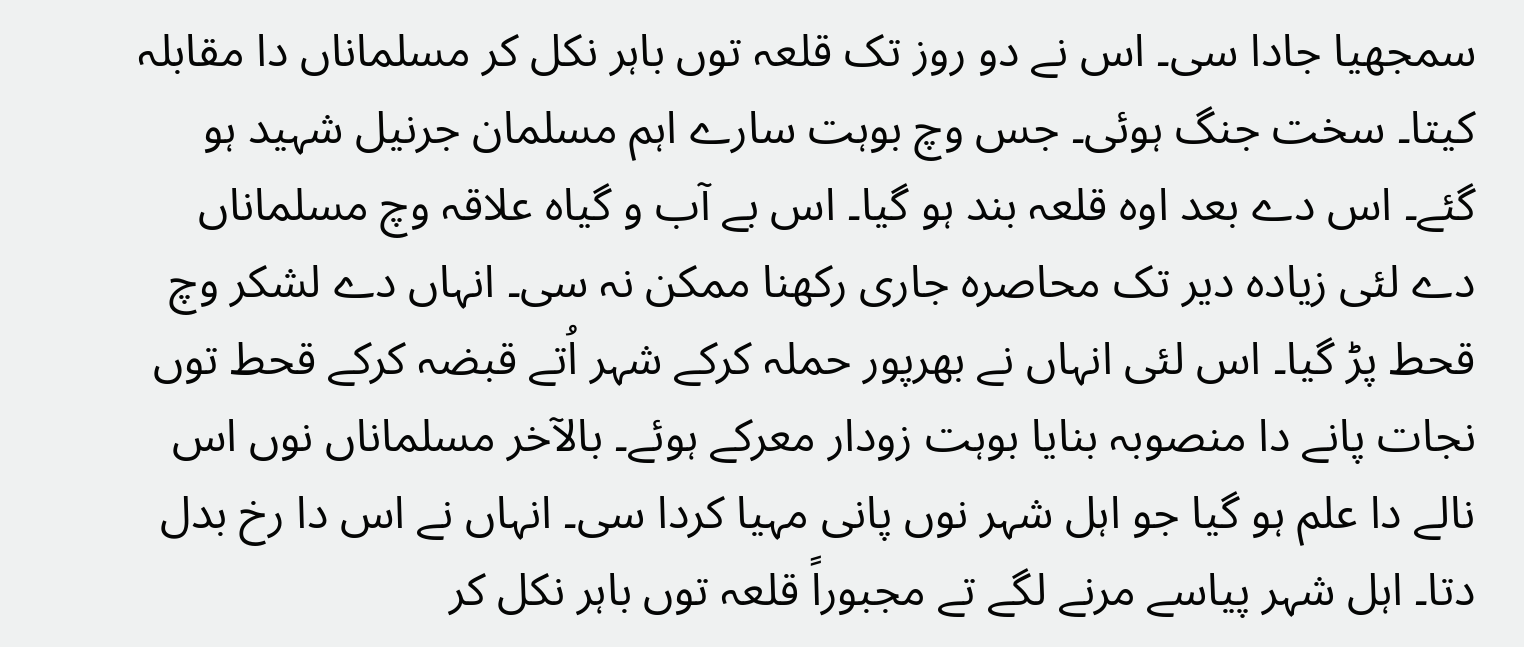سمجھیا جادا سی۔ اس نے دو روز تک قلعہ توں باہر نکل کر مسلماناں دا مقابلہ کیتا۔ سخت جنگ ہوئی۔ جس وچ بوہت سارے اہم مسلمان جرنیل شہید ہو گئے۔ اس دے بعد اوہ قلعہ بند ہو گیا۔ اس بے آب و گیاہ علاقہ وچ مسلماناں دے لئی زیادہ دیر تک محاصرہ جاری رکھنا ممکن نہ سی۔ انہاں دے لشکر وچ قحط پڑ گیا۔ اس لئی انہاں نے بھرپور حملہ کرکے شہر اُتے قبضہ کرکے قحط توں نجات پانے دا منصوبہ بنایا بوہت زودار معرکے ہوئے۔ بالآخر مسلماناں نوں اس نالے دا علم ہو گیا جو اہل شہر نوں پانی مہیا کردا سی۔ انہاں نے اس دا رخ بدل دتا۔ اہل شہر پیاسے مرنے لگے تے مجبوراً قلعہ توں باہر نکل کر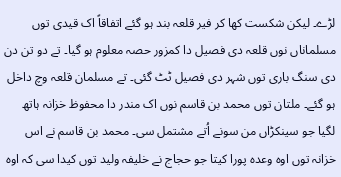لڑے۔ لیکن شکست کھا کر فیر قلعہ بند ہو گئے اتفاقاً اک قیدی توں مسلماناں نوں قلعہ دی فصیل دا کمزور حصہ معلوم ہو گیا۔ تے دو تن دن دی سنگ باری توں شہر دی فصیل ٹٹ گئی۔ تے مسلمان قلعہ وچ داخل ہو گئے۔ ملتان توں محمد بن قاسم نوں اک مندر دا محفوظ خزانہ ہاتھ لگیا جو سینکڑاں من سونے اُتے مشتمل سی۔ محمد بن قاسم نے اس خزانہ توں اوہ وعدہ پورا کیتا جو حجاج نے خلیفہ ولید توں کیدا سی کہ اوہ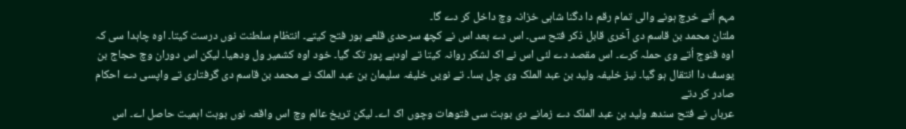مہم اُتے خرچ ہونے والی تمام رقم دا دگنا شاہی خزانہ وچ داخل کر دے گا۔
ملتان محمد بن قاسم دی آخری قابل ذکر فتح سی۔ اس دے بعد اس نے کچھ سرحدی قلعے ہور فتح کیتے۔ انتظام سلطنت نوں درست کیتا۔ اوہ چاہدا سی کہ اوہ قنوج اُتے وی حملہ کرے۔ اس مقصد دے لئی اس نے اک لشکر روانہ کیتا تے اودہے پور تک گیا۔ خود اوہ کشمیر ول ودھیا۔ لیکن اس دوران وچ حجاج بن یوسف دا انتقال ہو گیا۔ نیز خلیفہ ولید بن عبد الملک وی چل بسا۔ تے نویں خلیفہ سلیمان بن عبد الملک نے محمد بن قاسم دی گرفتاری تے واپسی دے احکام صادر کر دتے
عرباں نے فتح سندھ ولید بن عبد الملک دے زمانے دی بوہت سی فتوھات وچوں اک اے۔ لیکن تریخ عالم وچ اس واقعہ نوں بوہت اہمیت حاصل اے۔ اس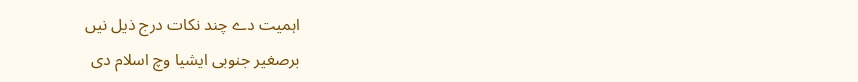اہمیت دے چند نکات درج ذیل نیں
برصغیر جنوبی ایشیا وچ اسلام دی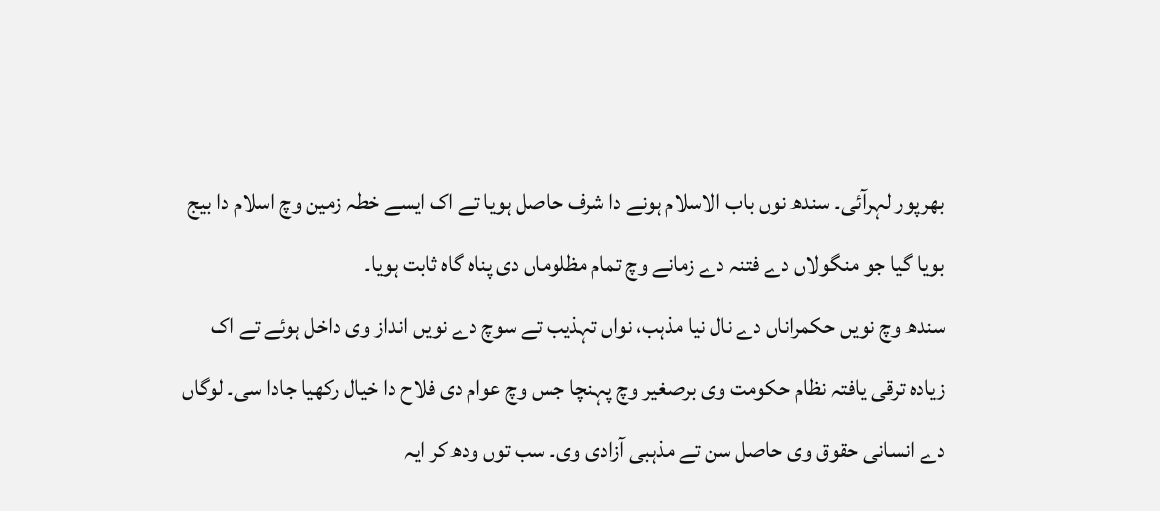بھرپور لہرآئی۔ سندھ نوں باب الاسلام ہونے دا شرف حاصل ہویا تے اک ایسے خطہ زمین وچ اسلام دا بیج بویا گیا جو منگولاں دے فتنہ دے زمانے وچ تمام مظلوماں دی پناہ گاہ ثابت ہویا۔
سندھ وچ نویں حکمراناں دے نال نیا مذہب، نواں تہذیب تے سوچ دے نویں انداز وی داخل ہوئے تے اک زیادہ ترقی یافتہ نظام حکومت وی برصغیر وچ پہنچا جس وچ عوام دی فلاح دا خیال رکھیا جادا سی۔ لوگاں دے انسانی حقوق وی حاصل سن تے مذہبی آزادی وی۔ سب توں ودھ کر ایہ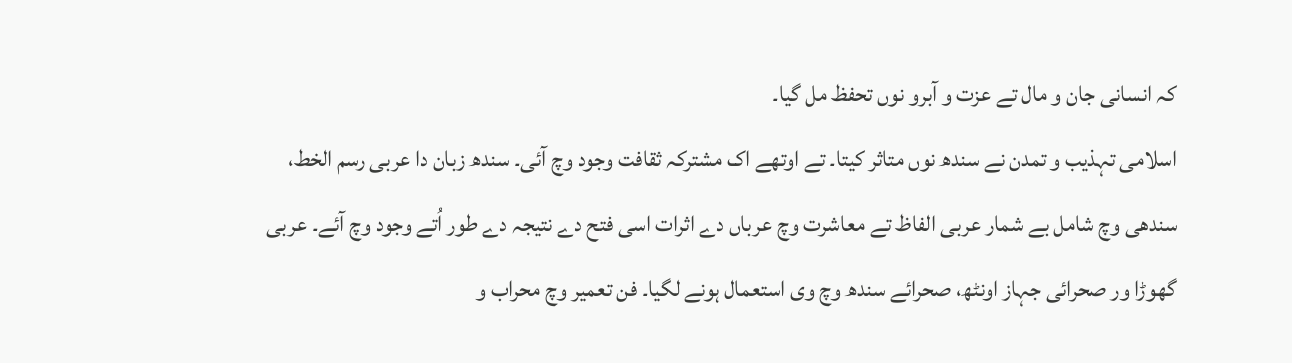کہ انسانی جان و مال تے عزت و آبرو نوں تحفظ مل گیا۔
اسلامی تہذیب و تمدن نے سندھ نوں متاثر کیتا۔ تے اوتھے اک مشترکہ ثقافت وجود وچ آئی۔ سندھ زبان دا عربی رسم الخط، سندھی وچ شامل بے شمار عربی الفاظ تے معاشرت وچ عرباں دے اثرات اسی فتح دے نتیجہ دے طور اُتے وجود وچ آئے۔ عربی گھوڑا ور صحرائی جہاز اونٹھ، صحرائے سندھ وچ وی استعمال ہونے لگیا۔ فن تعمیر وچ محراب و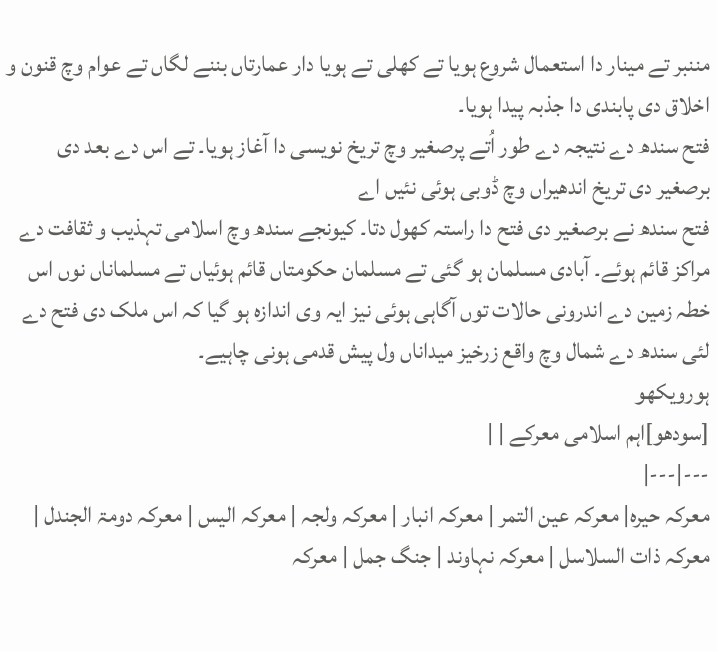مننبر تے مینار دا استعمال شروع ہویا تے کھلی تے ہویا دار عمارتاں بننے لگاں تے عوام وچ قنون و اخلاق دی پابندی دا جذبہ پیدا ہویا۔
فتح سندھ دے نتیجہ دے طور اُتے پرصغیر وچ تریخ نویسی دا آغاز ہویا۔ تے اس دے بعد دی برصغیر دی تریخ اندھیراں وچ ڈوبی ہوئی نئیں اے
فتح سندھ نے برصغیر دی فتح دا راستہ کھول دتا۔ کیونجے سندھ وچ اسلامی تہذیب و ثقافت دے مراکز قائم ہوئے۔ آبادی مسلمان ہو گئی تے مسلمان حکومتاں قائم ہوئیاں تے مسلماناں نوں اس خطہ زمین دے اندرونی حالات توں آگاہی ہوئی نیز ایہ وی اندازہ ہو گیا کہ اس ملک دی فتح دے لئی سندھ دے شمال وچ واقع زرخیز میداناں ول پیش قدمی ہونی چاہیے۔
ہورویکھو
[سودھو]اہم اسلامی معرکے | |
---|---|
معرکہ حیرہ| معرکہ عین التمر | معرکہ انبار | معرکہ ولجہ | معرکہ الیس | معرکہ دومۃ الجندل | معرکہ ذات السلاسل | معرکہ نہاوند | جنگ جمل | معرکہ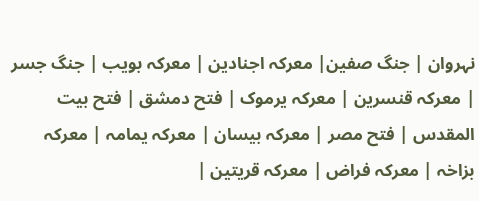نہروان | جنگ صفین| معرکہ اجنادین | معرکہ بویب | جنگ جسر | معرکہ قنسرین | معرکہ یرموک | فتح دمشق | فتح بیت المقدس | فتح مصر | معرکہ بیسان | معرکہ یمامہ | معرکہ بزاخہ | معرکہ فراض | معرکہ قریتین |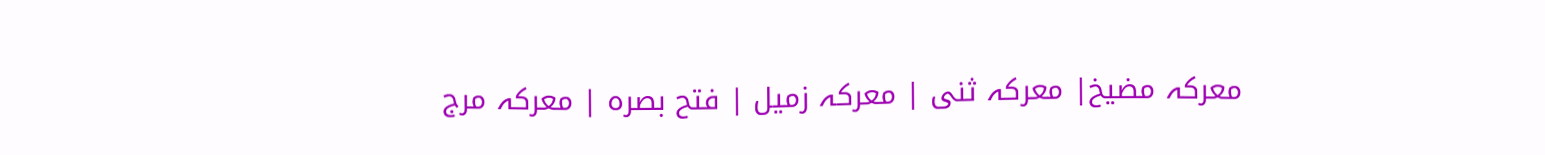معرکہ مضیخ| معرکہ ثنی | معرکہ زمیل | فتح بصرہ | معرکہ مرج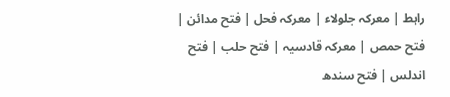راہط | معرکہ جلولاء | معرکہ فحل | فتح مدائن | فتح حمص | معرکہ قادسیہ | فتح حلب | فتح اندلس | فتح سندھ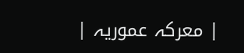| معرکہ عموریہ |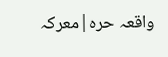واقعہ حرہ|معرکہ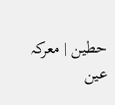حطین | معرکہ عین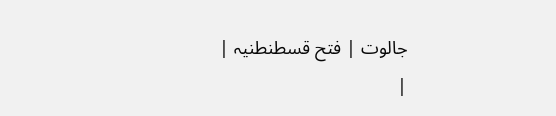جالوت | فتح قسطنطنیہ |
|